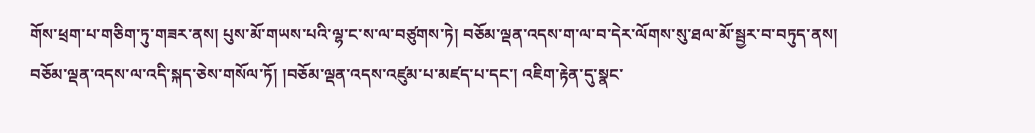གོས་ཕྲག་པ་གཅིག་ཏུ་གཟར་ནས། པུས་མོ་གཡས་པའི་ལྷ་ང་ས་ལ་བཙུགས་ཏེ། བཅོམ་ལྡན་འདས་ག་ལ་བ་དེར་ལོགས་སུ་ཐལ་མོ་སྦྱར་བ་བཏུད་ནས། བཅོམ་ལྡན་འདས་ལ་འདི་སྐད་ཅེས་གསོལ་ཏོ། །བཅོམ་ལྡན་འདས་འཛུམ་པ་མཛད་པ་དང་། འཇིག་རྟེན་དུ་སྣང་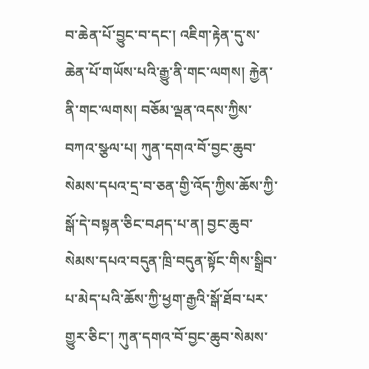བ་ཆེན་པོ་བྱུང་བ་དང་། འཇིག་རྟེན་དུ་ས་ཆེན་པོ་གཡོས་པའི་རྒྱུ་ནི་གང་ལགས། རྐྱེན་ནི་གང་ལགས། བཅོམ་ལྡན་འདས་ཀྱིས་བཀའ་སྩལ་པ། ཀུན་དགའ་བོ་བྱང་ཆུབ་སེམས་དཔའ་དྲ་བ་ཅན་གྱི་འོད་ཀྱིས་ཆོས་ཀྱི་སྒོ་དེ་བསྟན་ཅིང་བཤད་པ་ན། བྱང་ཆུབ་སེམས་དཔའ་བདུན་ཁྲི་བདུན་སྟོང་གིས་སྒྲིབ་པ་མེད་པའི་ཆོས་ཀྱི་ཕྱག་རྒྱའི་སྒོ་ཐོབ་པར་གྱུར་ཅིང་། ཀུན་དགའ་བོ་བྱང་ཆུབ་སེམས་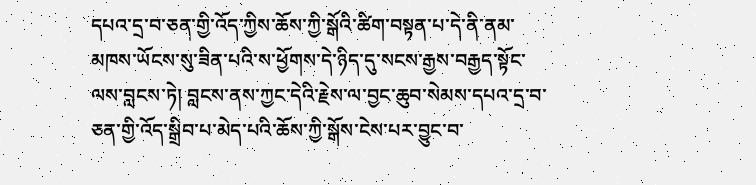དཔའ་དྲ་བ་ཅན་གྱི་འོད་ཀྱིས་ཆོས་ཀྱི་སྒོའི་ཚིག་བསྟན་པ་དེ་ནི་ནམ་མཁས་ཡོངས་སུ་ཟིན་པའི་ས་ཕྱོགས་དེ་ཉིད་དུ་སངས་རྒྱས་བརྒྱད་སྟོང་ལས་བླངས་ཏེ། བླངས་ནས་ཀྱང་དེའི་རྗེས་ལ་བྱང་ཆུབ་སེམས་དཔའ་དྲ་བ་ཅན་གྱི་འོད་སྒྲིབ་པ་མེད་པའི་ཆོས་ཀྱི་སྒོས་ངེས་པར་བྱུང་བ་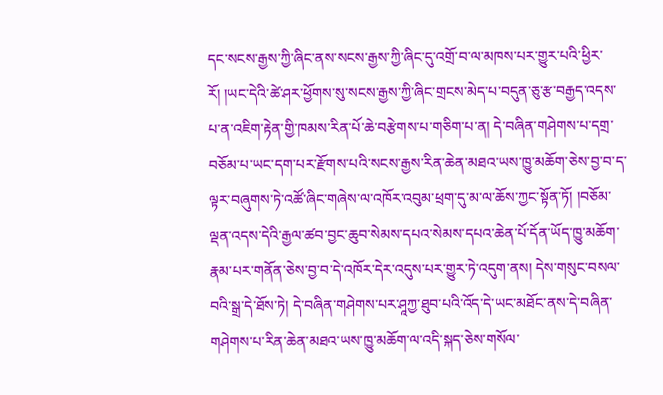དང་སངས་རྒྱས་ཀྱི་ཞིང་ནས་སངས་རྒྱས་ཀྱི་ཞིང་དུ་འགྲོ་བ་ལ་མཁས་པར་གྱུར་པའི་ཕྱིར་རོ། །ཡང་དེའི་ཚེ་ཤར་ཕྱོགས་སུ་སངས་རྒྱས་ཀྱི་ཞིང་གྲངས་མེད་པ་བདུན་ཅུ་རྩ་བརྒྱད་འདས་པ་ན་འཇིག་རྟེན་གྱི་ཁམས་རིན་པོ་ཆེ་བརྩེགས་པ་གཅིག་པ་ན། དེ་བཞིན་གཤེགས་པ་དགྲ་བཅོམ་པ་ཡང་དག་པར་རྫོགས་པའི་སངས་རྒྱས་རིན་ཆེན་མཐའ་ཡས་ཁྱུ་མཆོག་ཅེས་བྱ་བ་ད་ལྟར་བཞུགས་ཏེ་འཚོ་ཞིང་གཞེས་ལ་འཁོར་འབུམ་ཕྲག་དུ་མ་ལ་ཆོས་ཀྱང་སྟོན་ཏོ། །བཅོམ་ལྡན་འདས་དེའི་རྒྱལ་ཚབ་བྱང་ཆུབ་སེམས་དཔའ་སེམས་དཔའ་ཆེན་པོ་དོན་ཡོད་ཁྱུ་མཆོག་རྣམ་པར་གནོན་ཅེས་བྱ་བ་དེ་འཁོར་དེར་འདུས་པར་གྱུར་ཏེ་འདུག་ནས། དེས་གསུང་བསལ་བའི་སྒྲ་དེ་ཐོས་ཏེ། དེ་བཞིན་གཤེགས་པར་ཤཱཀྱ་ཐུབ་པའི་འོད་དེ་ཡང་མཐོང་ནས་དེ་བཞིན་གཤེགས་པ་རིན་ཆེན་མཐའ་ཡས་ཁྱུ་མཆོག་ལ་འདི་སྐད་ཅེས་གསོལ་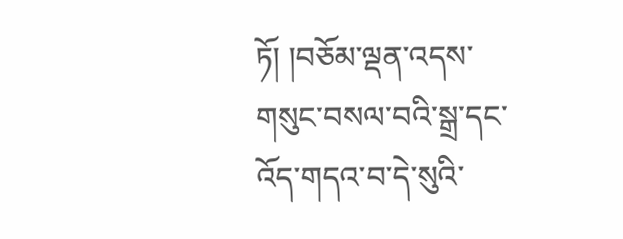ཏོ། །བཅོམ་ལྡན་འདས་གསུང་བསལ་བའི་སྒྲ་དང་འོད་གདའ་བ་དེ་སུའི་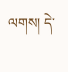ལགས། དེ་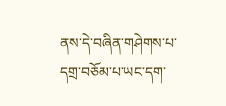ནས་དེ་བཞིན་གཤེགས་པ་དགྲ་བཅོམ་པ་ཡང་དག་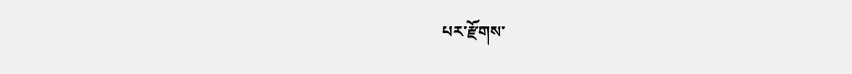པར་རྫོགས་